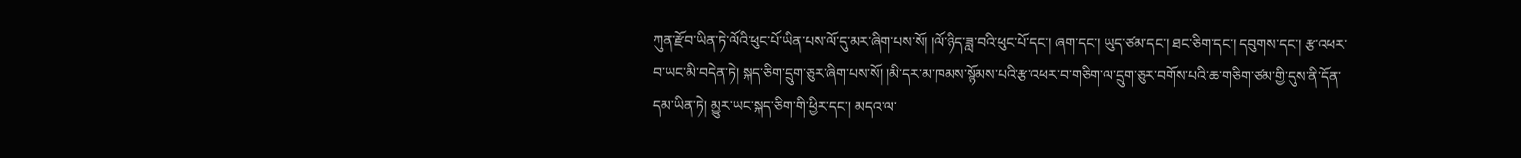ཀུན་རྫོབ་ཡིན་ཏེ་ལོའི་ཕུང་པོ་ཡིན་པས་ལོ་དུ་མར་ཞིག་པས་སོ། །ལོ་ཉིད་ཟླ་བའི་ཕུང་པོ་དང་། ཞག་དང་། ཡུད་ཙམ་དང་། ཐང་ཅིག་དང་། དབུགས་དང་། རྩ་འཕར་བ་ཡང་མི་བདེན་ཏེ། སྐད་ཅིག་དྲུག་ཅུར་ཞིག་པས་སོ། །མི་དར་མ་ཁམས་སྙོམས་པའི་རྩ་འཕར་བ་གཅིག་ལ་དྲུག་ཅུར་བགོས་པའི་ཆ་གཅིག་ཙམ་གྱི་དུས་ནི་དོན་དམ་ཡིན་ཏེ། མྱུར་ཡང་སྐད་ཅིག་གི་ཕྱིར་དང་། མདའ་ལ་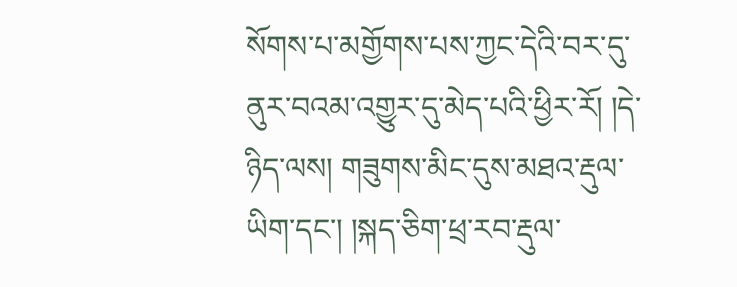སོགས་པ་མགྱོགས་པས་ཀྱང་དེའི་བར་དུ་ནུར་བའམ་འགྱུར་དུ་མེད་པའི་ཕྱིར་རོ། །དེ་ཉིད་ལས། གཟུགས་མིང་དུས་མཐའ་རྡུལ་ཡིག་དང་། །སྐད་ཅིག་ཕྲ་རབ་རྡུལ་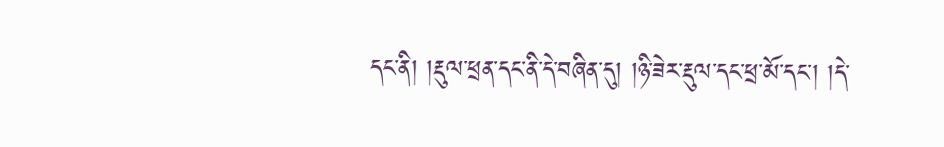དང་ནི། །རྡུལ་ཕྲན་དང་ནི་དེ་བཞིན་དུ། །ཉི་ཟེར་རྡུལ་དང་ཕྲ་མོ་དང་། །དེ་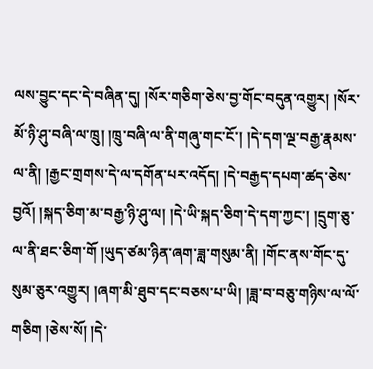ལས་བྱུང་དང་དེ་བཞིན་དུ། །སོར་གཅིག་ཅེས་བྱ་གོང་བདུན་འགྱུར། །སོར་མོ་ཉི་ཤུ་བཞི་ལ་ཁྲུ། །ཁྲུ་བཞི་ལ་ནི་གཞུ་གང་ངོ་། །དེ་དག་ལྔ་བརྒྱ་རྣམས་ལ་ནི། །རྒྱང་གྲགས་དེ་ལ་དགོན་པར་འདོད། །དེ་བརྒྱད་དཔག་ཚད་ཅེས་བྱའོ། །སྐད་ཅིག་མ་བརྒྱ་ཉི་ཤུ་ལ། །དེ་ཡི་སྐད་ཅིག་དེ་དག་ཀྱང་། །དྲུག་ཅུ་ལ་ནི་ཐང་ཅིག་གོ །ཡུད་ཙམ་ཉིན་ཞག་ཟླ་གསུམ་ནི། །གོང་ནས་གོང་དུ་སུམ་ཅུར་འགྱུར། །ཞག་མི་ཐུབ་དང་བཅས་པ་ཡི། །ཟླ་བ་བཅུ་གཉིས་ལ་ལོ་གཅིག །ཅེས་སོ། །དེ་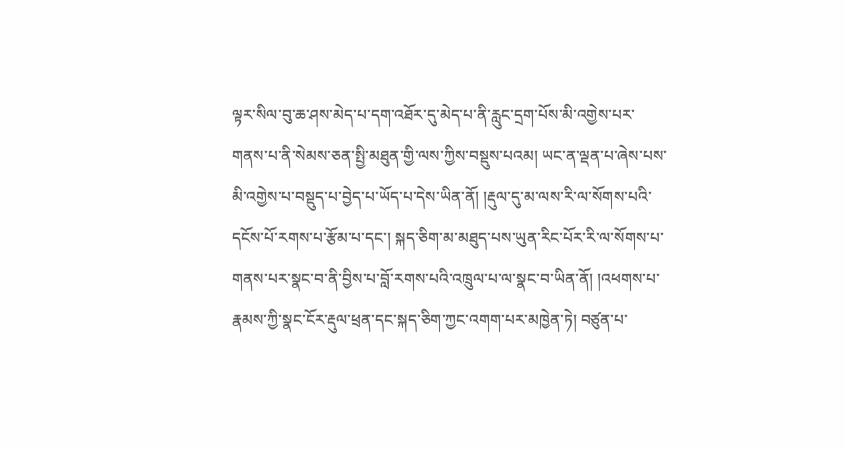ལྟར་སིལ་བུ་ཆ་ཤས་མེད་པ་དག་འཐོར་དུ་མེད་པ་ནི་རླུང་དྲག་པོས་མི་འགྱེས་པར་གནས་པ་ནི་སེམས་ཅན་སྤྱི་མཐུན་གྱི་ལས་ཀྱིས་བསྡུས་པའམ། ཡང་ན་ལྡན་པ་ཞེས་པས་མི་འགྱེས་པ་བསྡུད་པ་བྱེད་པ་ཡོད་པ་དེས་ཡིན་ནོ། །རྡུལ་དུ་མ་ལས་རི་ལ་སོགས་པའི་དངོས་པོ་རགས་པ་རྩོམ་པ་དང་། སྐད་ཅིག་མ་མཐུད་པས་ཡུན་རིང་པོར་རི་ལ་སོགས་པ་གནས་པར་སྣང་བ་ནི་བྱིས་པ་བློ་རགས་པའི་འཁྲུལ་པ་ལ་སྣང་བ་ཡིན་ནོ། །འཕགས་པ་རྣམས་ཀྱི་སྣང་ངོར་རྡུལ་ཕྲན་དང་སྐད་ཅིག་ཀྱང་འགག་པར་མཁྱེན་ཏེ། བཙུན་པ་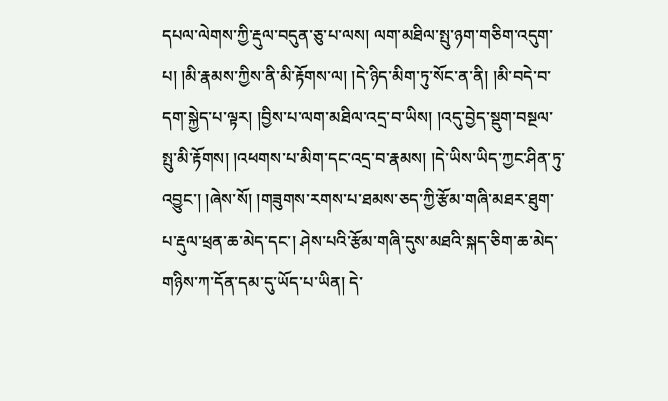དཔལ་ལེགས་ཀྱི་རྡུལ་བདུན་ཅུ་པ་ལས། ལག་མཐིལ་སྤུ་ཉག་གཅིག་འདུག་པ། །མི་རྣམས་ཀྱིས་ནི་མི་རྟོགས་ལ། །དེ་ཉིད་མིག་ཏུ་སོང་ན་ནི། །མི་བདེ་བ་དག་སྐྱེད་པ་ལྟར། །བྱིས་པ་ལག་མཐིལ་འདྲ་བ་ཡིས། །འདུ་བྱེད་སྡུག་བསྔལ་སྤུ་མི་རྟོགས། །འཕགས་པ་མིག་དང་འདྲ་བ་རྣམས། །དེ་ཡིས་ཡིད་ཀྱང་ཤིན་ཏུ་འབྱུང་། །ཞེས་སོ། །གཟུགས་རགས་པ་ཐམས་ཅད་ཀྱི་རྩོམ་གཞི་མཐར་ཐུག་པ་རྡུལ་ཕྲན་ཆ་མེད་དང་། ཤེས་པའི་རྩོམ་གཞི་དུས་མཐའི་སྐད་ཅིག་ཆ་མེད་གཉིས་ཀ་དོན་དམ་དུ་ཡོད་པ་ཡིན། དེ་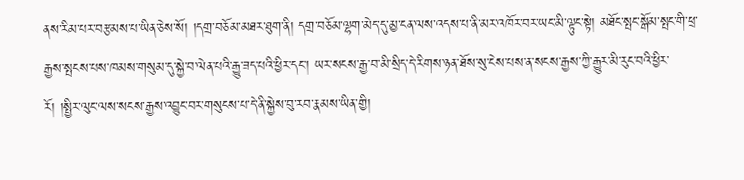ནས་རིམ་པར་བརྩམས་པ་ཡིན་ཅེས་སོ། །དགྲ་བཅོམ་མཐར་ཐུག་ནི། དགྲ་བཅོམ་ལྷག་མེད་དུ་མྱ་ངན་ལས་འདས་པ་ནི་མར་འཁོར་བར་ཡང་མི་ལྟུང་སྟེ། མཐོང་སྤང་སྒོམ་སྤང་གི་ཕྲ་རྒྱས་སྤངས་པས་ཁམས་གསུམ་དུ་སྐྱེ་བ་ལེན་པའི་རྒྱུ་ཟད་པའི་ཕྱིར་དང་། ཡར་སངས་རྒྱ་བ་མི་སྲིད་དེ་རིགས་ཉན་ཐོས་སུ་ངེས་པས་ན་སངས་རྒྱས་ཀྱི་རྒྱུར་མི་རུང་བའི་ཕྱིར་རོ། །སྤྱིར་ལུང་ལས་སངས་རྒྱས་འབྱུང་བར་གསུངས་པ་དེ་ནི་སྐྱེས་བུ་རབ་རྣམས་ཡིན་གྱི།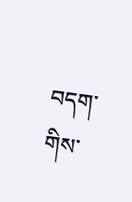བདག་གིས་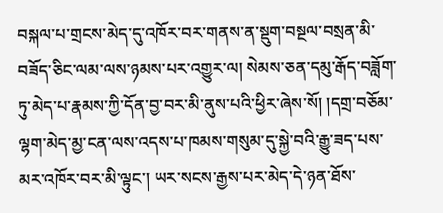བསྐལ་པ་གྲངས་མེད་དུ་འཁོར་བར་གནས་ན་སྡུག་བསྔལ་བསྲན་མི་བཟོད་ཅིང་ལམ་ལས་ཉམས་པར་འགྱུར་ལ། སེམས་ཅན་དམུ་རྒོད་བཟློག་ཏུ་མེད་པ་རྣམས་ཀྱི་དོན་བྱ་བར་མི་ནུས་པའི་ཕྱིར་ཞེས་སོ། །དགྲ་བཅོམ་ལྷག་མེད་མྱ་ངན་ལས་འདས་པ་ཁམས་གསུམ་དུ་སྐྱེ་བའི་རྒྱུ་ཟད་པས་མར་འཁོར་བར་མི་ལྟུང་། ཡར་སངས་རྒྱས་པར་མེད་དེ་ཉན་ཐོས་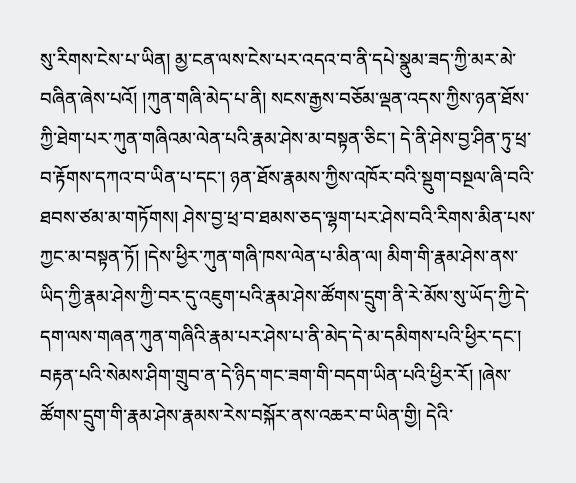སུ་རིགས་ངེས་པ་ཡིན། མྱ་ངན་ལས་ངེས་པར་འདའ་བ་ནི་དཔེ་སྣུམ་ཟད་ཀྱི་མར་མེ་བཞིན་ཞེས་པའོ། །ཀུན་གཞི་མེད་པ་ནི། སངས་རྒྱས་བཅོམ་ལྡན་འདས་ཀྱིས་ཉན་ཐོས་ཀྱི་ཐེག་པར་ཀུན་གཞིའམ་ལེན་པའི་རྣམ་ཤེས་མ་བསྟན་ཅིང་། དེ་ནི་ཤེས་བྱ་ཤིན་ཏུ་ཕྲ་བ་རྟོགས་དཀའ་བ་ཡིན་པ་དང་། ཉན་ཐོས་རྣམས་ཀྱིས་འཁོར་བའི་སྡུག་བསྔལ་ཞི་བའི་ཐབས་ཙམ་མ་གཏོགས། ཤེས་བྱ་ཕྲ་བ་ཐམས་ཅད་ལྷག་པར་ཤེས་བའི་རིགས་མིན་པས་ཀྱང་མ་བསྟན་ཏོ། །དེས་ཕྱིར་ཀུན་གཞི་ཁས་ལེན་པ་མིན་ལ། མིག་གི་རྣམ་ཤེས་ནས་ཡིད་ཀྱི་རྣམ་ཤེས་ཀྱི་བར་དུ་འཇུག་པའི་རྣམ་ཤེས་ཚོགས་དྲུག་ནི་རེ་མོས་སུ་ཡོད་ཀྱི་དེ་དག་ལས་གཞན་ཀུན་གཞིའི་རྣམ་པར་ཤེས་པ་ནི་མེད་དེ་མ་དམིགས་པའི་ཕྱིར་དང་། བརྟན་པའི་སེམས་ཤིག་གྲུབ་ན་དེ་ཉིད་གང་ཟག་གི་བདག་ཡིན་པའི་ཕྱིར་རོ། །ཞེས་ཚོགས་དྲུག་གི་རྣམ་ཤེས་རྣམས་རེས་བསྐོར་ནས་འཆར་བ་ཡིན་གྱི། དེའི་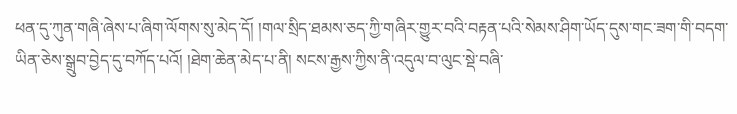ཕན་དུ་ཀུན་གཞི་ཞེས་པ་ཞིག་ལོགས་སུ་མེད་དོ། །གལ་སྲིད་ཐམས་ཅད་ཀྱི་གཞིར་གྱུར་བའི་བརྟན་པའི་སེམས་ཤིག་ཡོད་དུས་གང་ཟག་གི་བདག་ཡིན་ཅེས་སྒྲུབ་བྱེད་དུ་བཀོད་པའོ། །ཐེག་ཆེན་མེད་པ་ནི། སངས་རྒྱས་ཀྱིས་ནི་འདུལ་བ་ལུང་སྡེ་བཞི་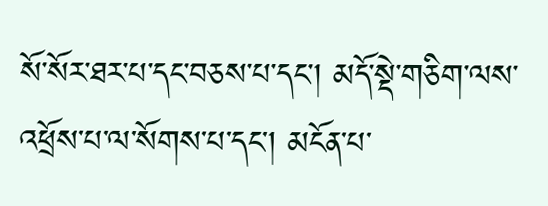སོ་སོར་ཐར་པ་དང་བཅས་པ་དང་། མདོ་སྡེ་གཅིག་ལས་འཕྲོས་པ་ལ་སོགས་པ་དང་། མངོན་པ་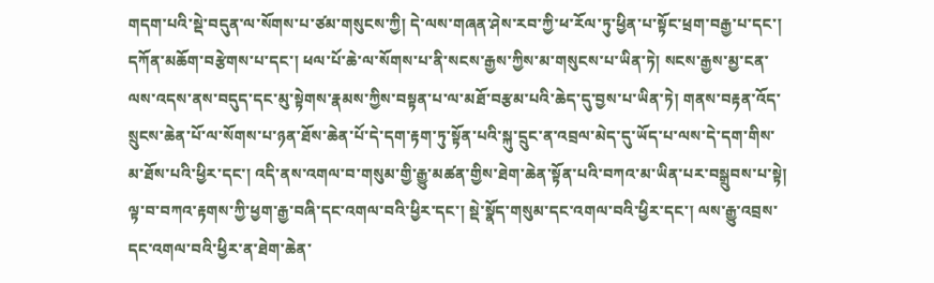གདག་པའི་སྡེ་བདུན་ལ་སོགས་པ་ཙམ་གསུངས་ཀྱི། དེ་ལས་གཞན་ཤེས་རབ་ཀྱི་ཕ་རོལ་ཏུ་ཕྱིན་པ་སྟོང་ཕྲག་བརྒྱ་པ་དང་། དཀོན་མཆོག་བརྩེགས་པ་དང་། ཕལ་པོ་ཆེ་ལ་སོགས་པ་ནི་སངས་རྒྱས་ཀྱིས་མ་གསུངས་པ་ཡིན་ཏེ། སངས་རྒྱས་མྱ་ངན་ལས་འདས་ནས་བདུད་དང་མུ་སྟེགས་རྣམས་ཀྱིས་བསྟན་པ་ལ་མཐོ་བརྩམ་པའི་ཆེད་དུ་བྱས་པ་ཡིན་ཏེ། གནས་བརྟན་འོད་སྲུངས་ཆེན་པོ་ལ་སོགས་པ་ཉན་ཐོས་ཆེན་པོ་དེ་དག་རྟག་ཏུ་སྟོན་པའི་སྐུ་དྲུང་ན་འབྲལ་མེད་དུ་ཡོད་པ་ལས་དེ་དག་གིས་མ་ཐོས་པའི་ཕྱིར་དང་། འདི་ནས་འགལ་བ་གསུམ་གྱི་རྒྱུ་མཚན་གྱིས་ཐེག་ཆེན་སྟོན་པའི་བཀའ་མ་ཡིན་པར་བསྒྲུབས་པ་སྟེ། ལྟ་བ་བཀའ་རྟགས་ཀྱི་ཕྱག་རྒྱ་བཞི་དང་འགལ་བའི་ཕྱིར་དང་། སྡེ་སྣོད་གསུམ་དང་འགལ་བའི་ཕྱིར་དང་། ལས་རྒྱུ་འབྲས་དང་འགལ་བའི་ཕྱིར་ན་ཐེག་ཆེན་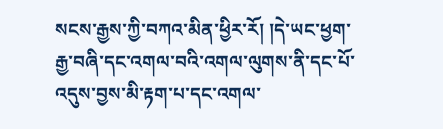སངས་རྒྱས་ཀྱི་བཀའ་མིན་ཕྱིར་རོ། །དེ་ཡང་ཕྱག་རྒྱ་བཞི་དང་འགལ་བའི་འགལ་ལུགས་ནི་དང་པོ་འདུས་བྱས་མི་རྟག་པ་དང་འགལ་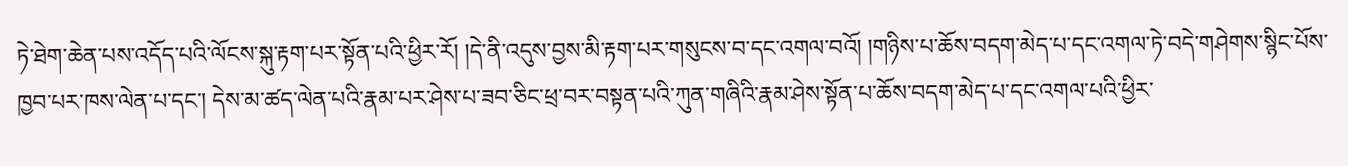ཏེ་ཐེག་ཆེན་པས་འདོད་པའི་ལོངས་སྐུ་རྟག་པར་སྟོན་པའི་ཕྱིར་རོ། །དེ་ནི་འདུས་བྱས་མི་རྟག་པར་གསུངས་བ་དང་འགལ་བའོ། །གཉིས་པ་ཆོས་བདག་མེད་པ་དང་འགལ་ཏེ་བདེ་གཤེགས་སྙིང་པོས་ཁྱབ་པར་ཁས་ལེན་པ་དང་། དེས་མ་ཚད་ལེན་པའི་རྣམ་པར་ཤེས་པ་ཟབ་ཅིང་ཕྲ་བར་བསྟན་པའི་ཀུན་གཞིའི་རྣམ་ཤེས་སྟོན་པ་ཆོས་བདག་མེད་པ་དང་འགལ་པའི་ཕྱིར་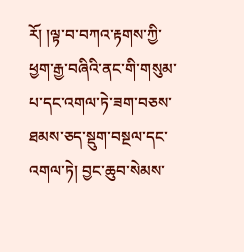རོ། །ལྟ་བ་བཀའ་རྟགས་ཀྱི་ཕྱག་རྒྱ་བཞིའི་ནང་གི་གསུམ་པ་དང་འགལ་ཏེ་ཟག་བཅས་ཐམས་ཅད་སྡུག་བསྔལ་དང་འགལ་ཏེ། བྱང་ཆུབ་སེམས་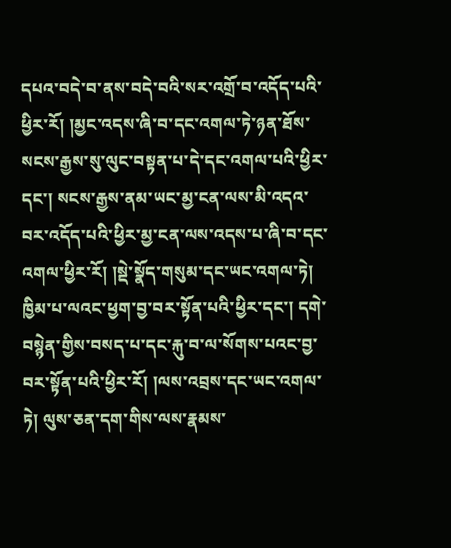དཔའ་བདེ་བ་ནས་བདེ་བའི་སར་འགྲོ་བ་འདོད་པའི་ཕྱིར་རོ། །མྱང་འདས་ཞི་བ་དང་འགལ་ཏེ་ཉན་ཐོས་སངས་རྒྱས་སུ་ལུང་བསྟན་པ་དེ་དང་འགལ་པའི་ཕྱིར་དང་། སངས་རྒྱས་ནམ་ཡང་མྱ་ངན་ལས་མི་འདའ་བར་འདོད་པའི་ཕྱིར་མྱ་ངན་ལས་འདས་པ་ཞི་བ་དང་འགལ་ཕྱིར་རོ། །སྡེ་སྣོད་གསུམ་དང་ཡང་འགལ་ཏེ། ཁྱིམ་པ་ལའང་ཕྱག་བྱ་བར་སྟོན་པའི་ཕྱིར་དང་། དགེ་བསྙེན་གྱིས་བསད་པ་དང་རྐུ་བ་ལ་སོགས་པའང་བྱ་བར་སྟོན་པའི་ཕྱིར་རོ། །ལས་འབྲས་དང་ཡང་འགལ་ཏེ། ལུས་ཅན་དག་གིས་ལས་རྣམས་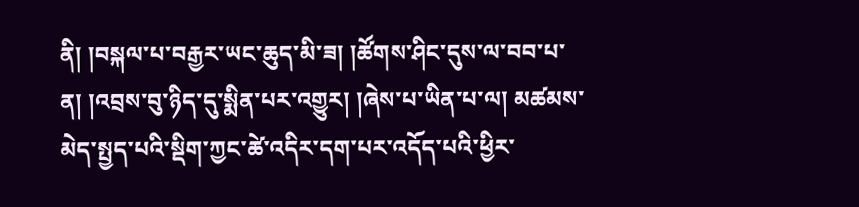ནི། །བསྐལ་པ་བརྒྱར་ཡང་ཆུད་མི་ཟ། །ཚོགས་ཤིང་དུས་ལ་བབ་པ་ན། །འབྲས་བུ་ཉིད་དུ་སྨིན་པར་འགྱུར། །ཞེས་པ་ཡིན་པ་ལ། མཚམས་མེད་སྤྱད་པའི་སྡིག་ཀྱང་ཚེ་འདིར་དག་པར་འདོད་པའི་ཕྱིར་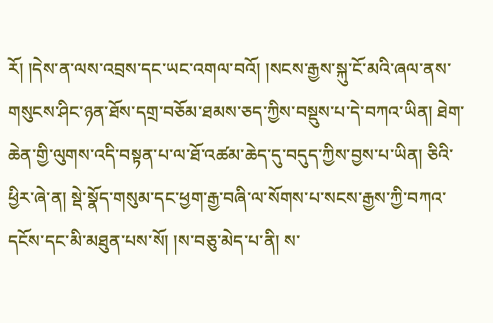རོ། །དེས་ན་ལས་འབྲས་དང་ཡང་འགལ་བའོ། །སངས་རྒྱས་སྐུ་ངོ་མའི་ཞལ་ནས་གསུངས་ཤིང་ཉན་ཐོས་དགྲ་བཅོམ་ཐམས་ཅད་ཀྱིས་བསྡུས་པ་དེ་བཀའ་ཡིན། ཐེག་ཆེན་གྱི་ལུགས་འདི་བསྟན་པ་ལ་ཐོ་འཚམ་ཆེད་དུ་བདུད་ཀྱིས་བྱས་པ་ཡིན། ཅིའི་ཕྱིར་ཞེ་ན། སྡེ་སྣོད་གསུམ་དང་ཕྱག་རྒྱ་བཞི་ལ་སོགས་པ་སངས་རྒྱས་ཀྱི་བཀའ་དངོས་དང་མི་མཐུན་པས་སོ། །ས་བཅུ་མེད་པ་ནི། ས་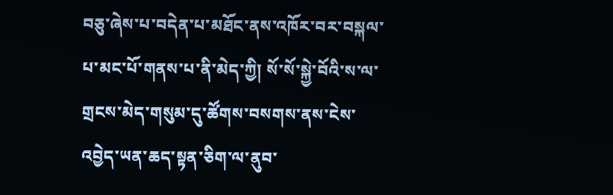བཅུ་ཞེས་པ་བདེན་པ་མཐོང་ནས་འཁོར་བར་བསྐལ་པ་མང་པོ་གནས་པ་ནི་མེད་ཀྱི། སོ་སོ་སྐྱེ་བོའི་ས་ལ་གྲངས་མེད་གསུམ་དུ་ཚོགས་བསགས་ནས་ངེས་འབྱེད་ཡན་ཆད་སྟན་ཅིག་ལ་ནུབ་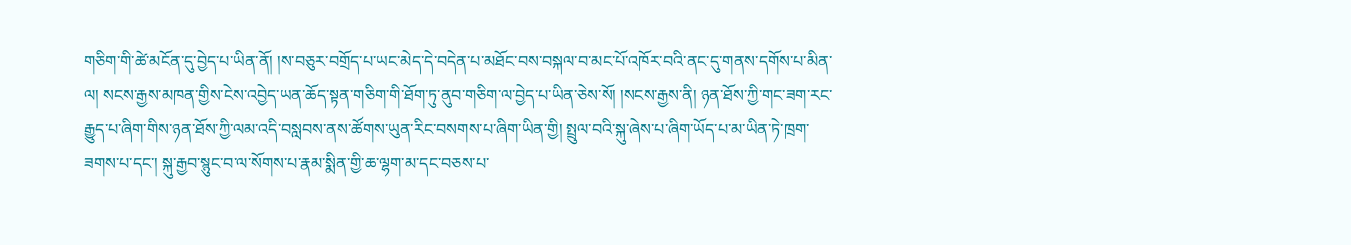གཅིག་གི་ཚེ་མངོན་དུ་བྱེད་པ་ཡིན་ནོ། །ས་བཅུར་བགྲོད་པ་ཡང་མེད་དེ་བདེན་པ་མཐོང་བས་བསྐལ་བ་མང་པོ་འཁོར་བའི་ནང་དུ་གནས་དགོས་པ་མིན་ལ། སངས་རྒྱས་མཁན་གྱིས་ངེས་འབྱེད་ཡན་ཆོད་སྟན་གཅིག་གི་ཐོག་ཏུ་ནུབ་གཅིག་ལ་བྱེད་པ་ཡིན་ཅེས་སོ། །སངས་རྒྱས་ནི། ཉན་ཐོས་ཀྱི་གང་ཟག་རང་རྒྱུད་པ་ཞིག་གིས་ཉན་ཐོས་ཀྱི་ལམ་འདི་བསླབས་ནས་ཚོགས་ཡུན་རིང་བསགས་པ་ཞིག་ཡིན་གྱི། སྤྲུལ་བའི་སྐུ་ཞེས་པ་ཞིག་ཡོད་པ་མ་ཡིན་ཏེ་ཁྲག་ཟགས་པ་དང་། སྐུ་རྒྱབ་སྙུང་བ་ལ་སོགས་པ་རྣམ་སྨིན་གྱི་ཆ་ལྷག་མ་དང་བཅས་པ་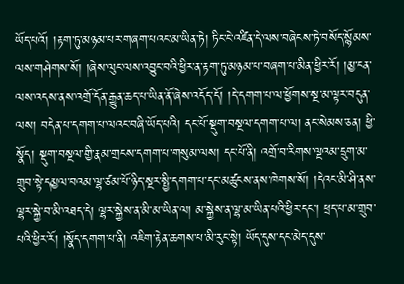ཡོད་པའོ། །རྟག་ཏུ་མཉམ་པར་གཞག་པའང་མ་ཡིན་ཏེ། ཏིང་ངེ་འཛིན་དེ་ལས་བཞེངས་ཏེ་བསོད་སྙོམས་ལས་གཤེགས་སོ། །ཞེས་ལུང་ལས་འབྱུང་བའི་ཕྱིར་ན་རྟག་ཏུ་མཉམ་པ་བཞག་པ་མིན་ཕྱིར་རོ། །མྱ་ངན་ལས་འདས་ནས་འགྲོ་དོན་རྒྱུན་ཆད་པ་ཡིན་ནོ་ཞེས་འདོད་དོ། །དེ་དགག་པ་ལ་ཕྱོགས་སྔ་མ་ལྟར་བདུན་ལས། བདེན་པ་དགག་པ་ལའང་བཞི་ཡོད་པའི། དང་པོ་སྡུག་བསྔལ་དགག་པ་ལ། ནང་སེམས་ཅན། ཕྱི་སྣོད། སྡུག་བསྔལ་གྱི་རྣམ་གྲངས་དགག་པ་གསུམ་ལས། དང་པོ་ནི། འགྲོ་བ་རིགས་ལྔའམ་དྲུག་མ་གྲུབ་སྟེ་དམྱལ་བའམ་ལྷ་ཙམ་པོ་ཉིད་སྔར་སྤྱི་དགག་པ་དང་མཚུངས་ནས་ཁེགས་སོ། །དེའང་མི་ཤི་ནས་ལྷར་སྐྱེ་བ་མི་འཐད་དེ། ལྷར་སྐྱེས་ན་མི་མ་ཡིན་ལ། མ་སྐྱེས་ན་ལྷ་མ་ཡིན་པའི་ཕྱིར་དང་། ཕྲད་པ་མ་གྲུབ་པའི་ཕྱིར་རོ། །སྣོད་དགག་པ་ནི། འཇིག་རྟེན་ཆགས་པ་མི་རུང་སྟེ། ཡོད་དུས་དང་མེད་དུས་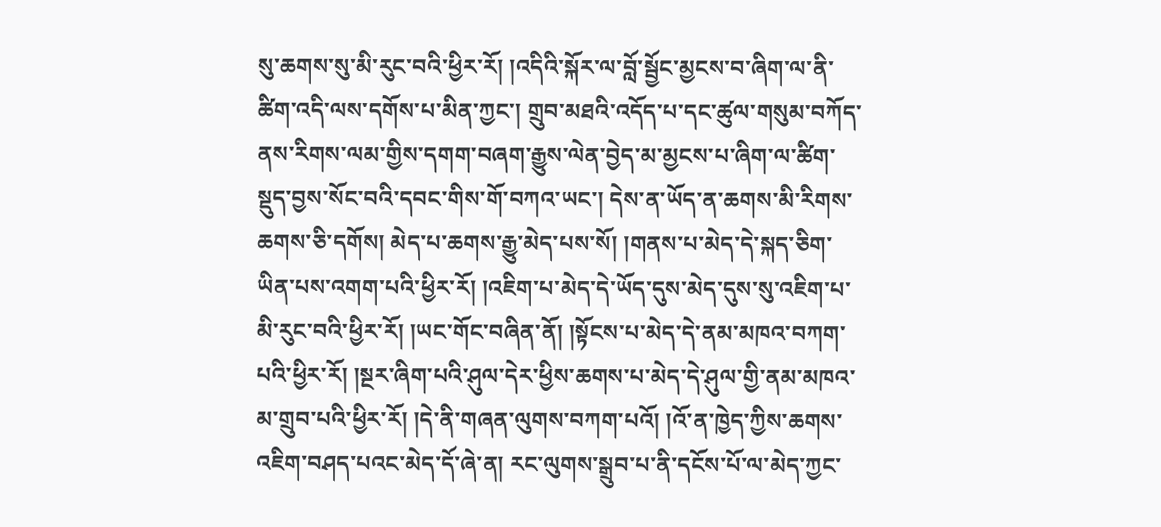སུ་ཆགས་སུ་མི་རུང་བའི་ཕྱིར་རོ། །འདིའི་སྐོར་ལ་བློ་སྦྱོང་མྱངས་བ་ཞིག་ལ་ནི་ཚིག་འདི་ལས་དགོས་པ་མིན་ཀྱང་། གྲུབ་མཐའི་འདོད་པ་དང་ཚུལ་གསུམ་བཀོད་ནས་རིགས་ལམ་གྱིས་དགག་བཞག་རྒྱུས་ལེན་བྱེད་མ་མྱངས་པ་ཞིག་ལ་ཚིག་སྡུད་བྱས་སོང་བའི་དབང་གིས་གོ་བཀའ་ཡང་། དེས་ན་ཡོད་ན་ཆགས་མི་རིགས་ཆགས་ཅི་དགོས། མེད་པ་ཆགས་རྒྱུ་མེད་པས་སོ། །གནས་པ་མེད་དེ་སྐད་ཅིག་ཡིན་པས་འགག་པའི་ཕྱིར་རོ། །འཇིག་པ་མེད་དེ་ཡོད་དུས་མེད་དུས་སུ་འཇིག་པ་མི་རུང་བའི་ཕྱིར་རོ། །ཡང་གོང་བཞིན་ནོ། །སྟོངས་པ་མེད་དེ་ནམ་མཁའ་བཀག་པའི་ཕྱིར་རོ། །སྔར་ཞིག་པའི་ཤུལ་དེར་ཕྱིས་ཆགས་པ་མེད་དེ་ཤུལ་གྱི་ནམ་མཁའ་མ་གྲུབ་པའི་ཕྱིར་རོ། །དེ་ནི་གཞན་ལུགས་བཀག་པའོ། །འོ་ན་ཁྱེད་ཀྱིས་ཆགས་འཇིག་བཤད་པའང་མེད་དོ་ཞེ་ན། རང་ལུགས་སྒྲུབ་པ་ནི་དངོས་པོ་ལ་མེད་ཀྱང་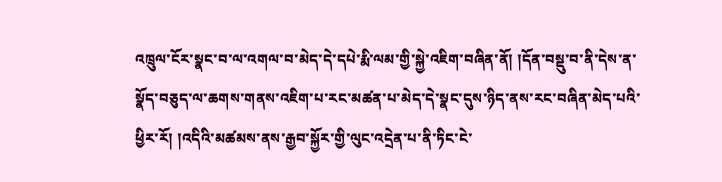འཁྲུལ་ངོར་སྣང་བ་ལ་འགལ་བ་མེད་དེ་དཔེ་རྨི་ལམ་གྱི་སྐྱེ་འཇིག་བཞིན་ནོ། །དོན་བསྡུ་བ་ནི་དེས་ན་སྣོད་བཅུད་ལ་ཆགས་གནས་འཇིག་པ་རང་མཚན་པ་མེད་དེ་སྣང་དུས་ཉིད་ནས་རང་བཞིན་མེད་པའི་ཕྱིར་རོ། །འདིའི་མཚམས་ནས་རྒྱབ་སྐྱོར་གྱི་ལུང་འདྲེན་པ་ནི་ཏིང་ངེ་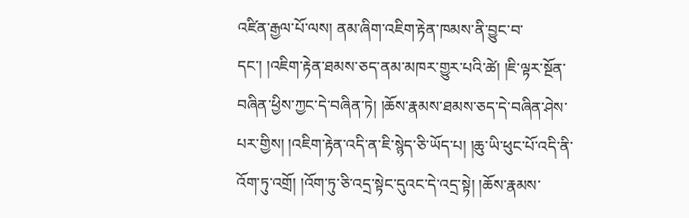འཛིན་རྒྱལ་པོ་ལས། ནམ་ཞིག་འཇིག་རྟེན་ཁམས་ནི་བྱུང་བ་དང་། །འཇིག་རྟེན་ཐམས་ཅད་ནམ་མཁར་གྱུར་པའི་ཚེ། །ཇི་ལྟར་སྔོན་བཞིན་ཕྱིས་ཀྱང་དེ་བཞིན་ཏེ། །ཆོས་རྣམས་ཐམས་ཅད་དེ་བཞིན་ཤེས་པར་གྱིས། །འཇིག་རྟེན་འདི་ན་ཇི་སྙེད་ཅི་ཡོད་པ། །ཆུ་ཡི་ཕུང་པོ་འདི་ནི་འོག་ཏུ་འགྲོ། །འོག་ཏུ་ཅི་འདྲ་སྟེང་དུའང་དེ་འདྲ་སྟེ། །ཆོས་རྣམས་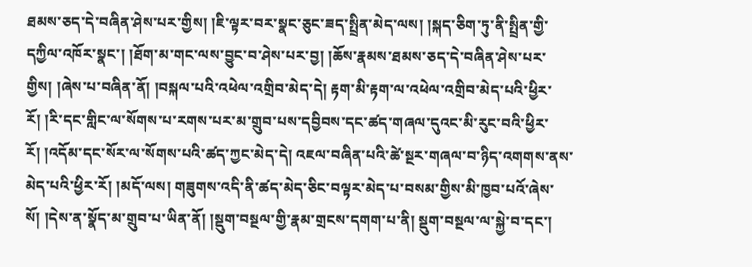ཐམས་ཅད་དེ་བཞིན་ཤེས་པར་གྱིས། །ཇི་ལྟར་བར་སྣང་ཅུང་ཟད་སྤྲིན་མེད་ལས། །སྐད་ཅིག་ཏུ་ནི་སྤྲིན་གྱི་དཀྱིལ་འཁོར་སྣང་། །ཐོག་མ་གང་ལས་བྱུང་བ་ཤེས་པར་བྱ། །ཆོས་རྣམས་ཐམས་ཅད་དེ་བཞིན་ཤེས་པར་གྱིས། །ཞེས་པ་བཞིན་ནོ། །བསྐལ་པའི་འཕེལ་འགྲིབ་མེད་དེ། རྟག་མི་རྟག་ལ་འཕེལ་འགྲིབ་མེད་པའི་ཕྱིར་རོ། །རི་དང་གླིང་ལ་སོགས་པ་རགས་པར་མ་གྲུབ་པས་དབྱིབས་དང་ཚད་གཞལ་དུའང་མི་རུང་བའི་ཕྱིར་རོ། །འདོམ་དང་སོར་ལ་སོགས་པའི་ཚད་ཀྱང་མེད་དེ། འཇལ་བཞིན་པའི་ཚེ་སྔར་གཞལ་བ་ཉིད་འགགས་ནས་མེད་པའི་ཕྱིར་རོ། །མདོ་ལས། གཟུགས་འདི་ནི་ཚད་མེད་ཅིང་བལྟར་མེད་པ་བསམ་གྱིས་མི་ཁྱབ་པའོ་ཞེས་སོ། །དེས་ན་སྣོད་མ་གྲུབ་པ་ཡིན་ནོ། །སྡུག་བསྔལ་གྱི་རྣམ་གྲངས་དགག་པ་ནི། སྡུག་བསྔལ་ལ་སྐྱེ་བ་དང་།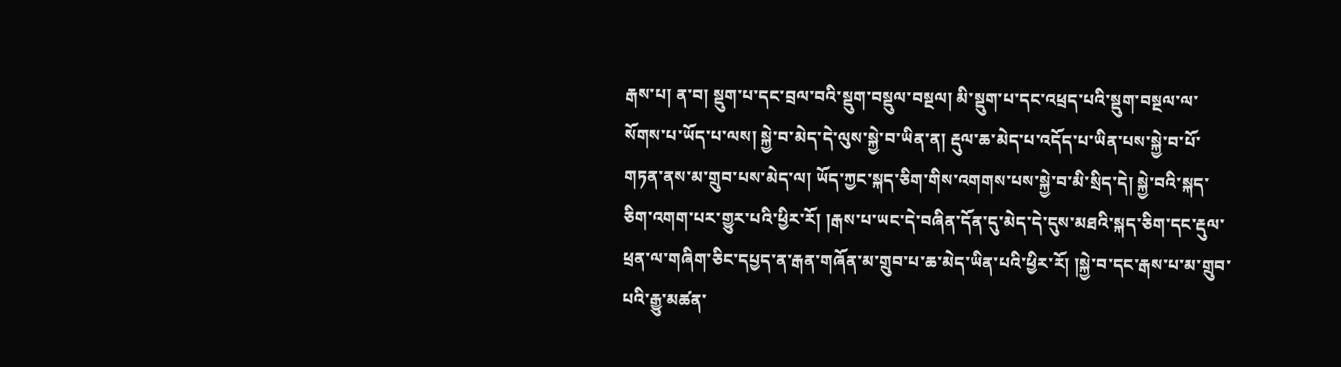རྒས་པ། ན་བ། སྡུག་པ་དང་བྲལ་བའི་སྡུག་བསྡུལ་བསྔལ། མི་སྡུག་པ་དང་འཕྲད་པའི་སྡུག་བསྔལ་ལ་སོགས་པ་ཡོད་པ་ལས། སྐྱེ་བ་མེད་དེ་ལུས་སྐྱེ་བ་ཡིན་ན། རྡུལ་ཆ་མེད་པ་འདོད་པ་ཡིན་པས་སྐྱེ་བ་པོ་གཏན་ནས་མ་གྲུབ་པས་མེད་ལ། ཡོད་ཀྱང་སྐད་ཅིག་གིས་འགགས་པས་སྐྱེ་བ་མི་སྲིད་དེ། སྐྱེ་བའི་སྐད་ཅིག་འགག་པར་གྱུར་པའི་ཕྱིར་རོ། །རྒས་པ་ཡང་དེ་བཞིན་དོན་དུ་མེད་དེ་དུས་མཐའི་སྐད་ཅིག་དང་རྡུལ་ཕྲན་ལ་གཞིག་ཅིང་དཔྱད་ན་རྒན་གཞོན་མ་གྲུབ་པ་ཆ་མེད་ཡིན་པའི་ཕྱིར་རོ། །སྐྱེ་བ་དང་རྒས་པ་མ་གྲུབ་པའི་རྒྱུ་མཚན་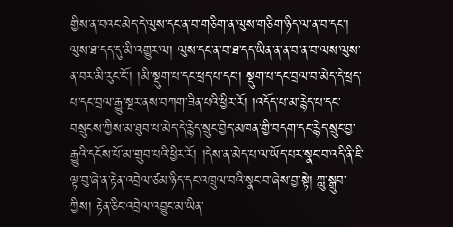གྱིས་ན་བའང་མེད་དེ་ལུས་དང་ན་བ་གཅིག་ན་ལུས་གཅིག་ཉིད་ལ་ན་བ་དང་། ལུས་ཐ་དད་དུ་མི་འགྱུར་ལ། ལུས་དང་ན་བ་ཐ་དད་ཡིན་ན་ན་བ་ན་བ་ལས་ལུས་ན་བར་མི་རུང་ངོ་། །མི་སྡུག་པ་དང་ཕྲད་པ་དང་། སྡུག་པ་དང་བྲལ་བ་མེད་དེ་ཕྲད་པ་དང་བྲལ་རྒྱུ་སྔར་ནས་བཀག་ཟིན་པའི་ཕྱིར་རོ། །འདོད་པ་མ་རྙེད་པ་དང་བསྲུངས་ཀྱིས་མ་ཐུབ་པ་མེད་དེ་རྙེད་སྲུང་བྱེད་མཁན་གྱི་བདག་དང་རྙེད་སྲུང་བྱ་རྒྱུའི་དངོས་པོ་མ་གྲུབ་པའི་ཕྱིར་རོ། །དེས་ན་མེད་པ་ལ་ཡོད་པར་སྣང་བ་འདི་ནི་ཇི་ལྟ་བུ་ཞེ་ན་རྟེན་འབྲེལ་ཙམ་ཉིད་དང་འཁྲུལ་བའི་སྣང་བ་ཞེས་བྱ་སྟེ། ཀླུ་སྒྲུབ་ཀྱིས། རྟེན་ཅིང་འབྲེལ་འབྱུང་མ་ཡིན་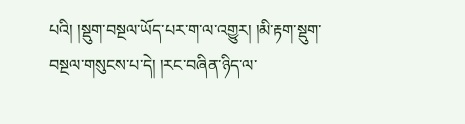པའི། །སྡུག་བསྔལ་ཡོད་པར་ག་ལ་འགྱུར། །མི་རྟག་སྡུག་བསྔལ་གསུངས་པ་དེ། །རང་བཞིན་ཉིད་ལ་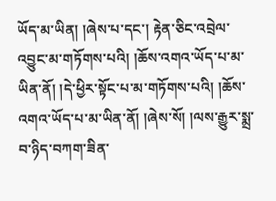ཡོད་མ་ཡིན། །ཞེས་པ་དང་། རྟེན་ཅིང་འབྲེལ་འབྱུང་མ་གཏོགས་པའི། །ཆོས་འགའ་ཡོད་པ་མ་ཡིན་ནོ། །དེ་ཕྱིར་སྟོང་པ་མ་གཏོགས་པའི། །ཆོས་འགའ་ཡོད་པ་མ་ཡིན་ནོ། །ཞེས་སོ། །ལས་རྒྱུར་སྨྲ་བ་ཉིད་བཀག་ཟིན་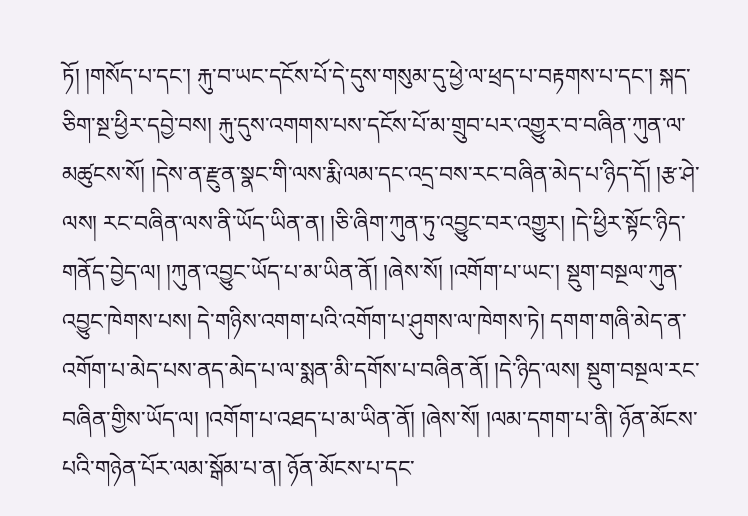ཏོ། །གསོད་པ་དང་། རྐུ་བ་ཡང་དངོས་པོ་དེ་དུས་གསུམ་དུ་ཕྱེ་ལ་ཕྲད་པ་བརྟགས་པ་དང་། སྐད་ཅིག་སྔ་ཕྱིར་དབྱེ་བས། རྐུ་དུས་འགགས་པས་དངོས་པོ་མ་གྲུབ་པར་འགྱུར་བ་བཞིན་ཀུན་ལ་མཚུངས་སོ། །དེས་ན་རྫུན་སྣང་གི་ལས་རྨི་ལམ་དང་འདྲ་བས་རང་བཞིན་མེད་པ་ཉིད་དོ། །རྩ་ཤེ་ལས། རང་བཞིན་ལས་ནི་ཡོད་ཡིན་ན། །ཅི་ཞིག་ཀུན་ཏུ་འབྱུང་བར་འགྱུར། །དེ་ཕྱིར་སྟོང་ཉིད་གནོད་བྱེད་ལ། །ཀུན་འབྱུང་ཡོད་པ་མ་ཡིན་ནོ། །ཞེས་སོ། །འགོག་པ་ཡང་། སྡུག་བསྔལ་ཀུན་འབྱུང་ཁེགས་པས། དེ་གཉིས་འགག་པའི་འགོག་པ་ཤུགས་ལ་ཁེགས་ཏེ། དགག་གཞི་མེད་ན་འགོག་པ་མེད་པས་ནད་མེད་པ་ལ་སྨན་མི་དགོས་པ་བཞིན་ནོ། །དེ་ཉིད་ལས། སྡུག་བསྔལ་རང་བཞིན་གྱིས་ཡོད་ལ། །འགོག་པ་འཐད་པ་མ་ཡིན་ནོ། །ཞེས་སོ། །ལམ་དགག་པ་ནི། ཉོན་མོངས་པའི་གཉེན་པོར་ལམ་སྒོམ་པ་ན། ཉོན་མོངས་པ་དང་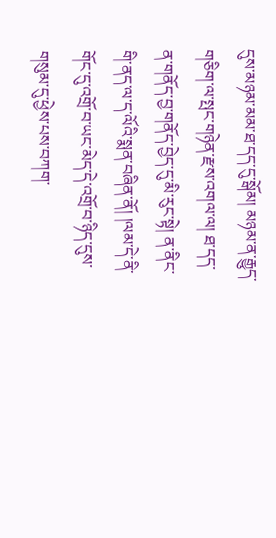དུས་མཉམ་མམ་ཐ་དད་དུ་སྒོམ། མཉམ་ན་རྒྱུད་གཅིག་ལ་སྤང་གཉེན་རྫས་འགལ་ལ། ཐ་དད་ན་གནོད་བྱ་གནོད་བྱེད་དུ་མི་རུང་སྟེ། ན་ནིང་གི་ནད་ལ་ད་ལོའི་སྨན་བཞིན་ནོ། །ལམ་དེ་ནི་གོང་དུ་འགྲོ་བ་ཡང་མེད་དེ་འགྲོ་བ་ཉིད་དུས་གསུམ་དུ་ཕྱེས་པས་བཀག་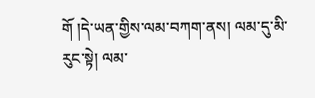གོ །དེ་ཡན་གྱིས་ལམ་བཀག་ནས། ལམ་དུ་མི་རུང་སྟེ། ལམ་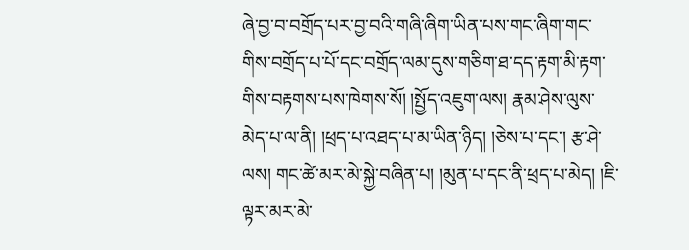ཞེ་བྱ་བ་བགྲོད་པར་བྱ་བའི་གཞི་ཞིག་ཡིན་པས་གང་ཞིག་གང་གིས་བགྲོད་པ་པོ་དང་བགྲོད་ལམ་དུས་གཅིག་ཐ་དད་རྟག་མི་རྟག་གིས་བརྟགས་པས་ཁེགས་སོ། །སྤྱོད་འཇུག་ལས། རྣམ་ཤེས་ལུས་མེད་པ་ལ་ནི། །ཕྲད་པ་འཐད་པ་མ་ཡིན་ཉིད། །ཅེས་པ་དང་། རྩ་ཤེ་ལས། གང་ཚེ་མར་མེ་སྐྱེ་བཞིན་པ། །མུན་པ་དང་ནི་ཕྲད་པ་མེད། །ཇི་ལྟར་མར་མེ་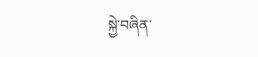སྐྱེ་བཞིན་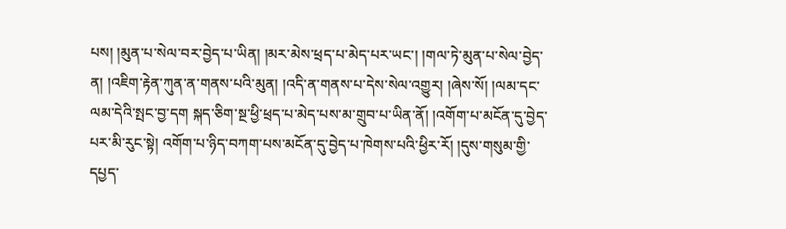པས། །མུན་པ་སེལ་བར་བྱེད་པ་ཡིན། །མར་མེས་ཕྲད་པ་མེད་པར་ཡང་། །གལ་ཏེ་མུན་པ་སེལ་བྱེད་ན། །འཇིག་རྟེན་ཀུན་ན་གནས་པའི་མུན། །འདི་ན་གནས་པ་དེས་སེལ་འགྱུར། །ཞེས་སོ། །ལམ་དང་ལམ་དེའི་སྤང་བྱ་དག སྐད་ཅིག་སྔ་ཕྱི་ཕྲད་པ་མེད་པས་མ་གྲུབ་པ་ཡིན་ནོ། །འགོག་པ་མངོན་དུ་བྱེད་པར་མི་རུང་སྟེ། འགོག་པ་ཉིད་བཀག་པས་མངོན་དུ་བྱེད་པ་ཁེགས་པའི་ཕྱིར་རོ། །དུས་གསུམ་གྱི་དཔྱད་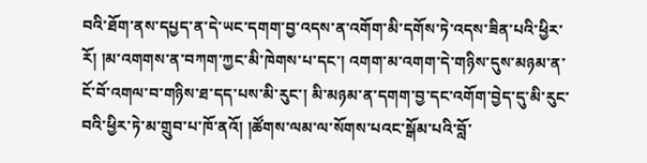བའི་ཐོག་ནས་དཔྱད་ན་དེ་ཡང་དགག་བྱ་འདས་ན་འགོག་མི་དགོས་ཏེ་འདས་ཟིན་པའི་ཕྱིར་རོ། །མ་འགགས་ན་བཀག་ཀྱང་མི་ཁེགས་པ་དང་། འགག་མ་འགག་དེ་གཉིས་དུས་མཉམ་ན་ངོ་བོ་འགལ་བ་གཉིས་ཐ་དད་པས་མི་རུང་། མི་མཉམ་ན་དགག་བྱ་དང་འགོག་བྱེད་དུ་མི་རུང་བའི་ཕྱིར་ཏེ་མ་གྲུབ་པ་ཁོ་ནའོ། །ཚོགས་ལམ་ལ་སོགས་པའང་སྒོམ་པའི་བློ་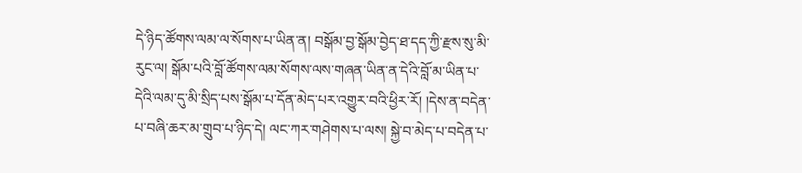དེ་ཉིད་ཚོགས་ལམ་ལ་སོགས་པ་ཡིན་ན། བསྒོམ་བྱ་སྒོམ་བྱེད་ཐ་དད་ཀྱི་རྫས་སུ་མི་རུང་ལ། སྒོམ་པའི་བློ་ཚོགས་ལམ་སོགས་ལས་གཞན་ཡིན་ན་དེའི་བློ་མ་ཡིན་པ་དེའི་ལམ་དུ་མི་སྲིད་པས་སྒོམ་པ་དོན་མེད་པར་འགྱུར་བའི་ཕྱིར་རོ། །དེས་ན་བདེན་པ་བཞི་ཆར་མ་གྲུབ་པ་ཉིད་དེ། ལང་ཀར་གཤེགས་པ་ལས། སྐྱེ་བ་མེད་པ་བདེན་པ་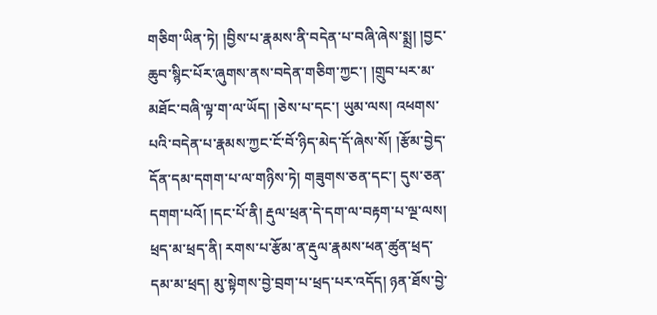གཅིག་ཡིན་ཏེ། །བྱིས་པ་རྣམས་ནི་བདེན་པ་བཞི་ཞེས་སྨྲ། །བྱང་ཆུབ་སྙིང་པོར་ཞུགས་ནས་བདེན་གཅིག་ཀྱང་། །གྲུབ་པར་མ་མཐོང་བཞི་ལྟ་ག་ལ་ཡོད། །ཅེས་པ་དང་། ཡུམ་ལས། འཕགས་པའི་བདེན་པ་རྣམས་ཀྱང་ངོ་བོ་ཉིད་མེད་དོ་ཞེས་སོ། །རྩོམ་བྱེད་དོན་དམ་དགག་པ་ལ་གཉིས་ཏེ། གཟུགས་ཅན་དང་། དུས་ཅན་དགག་པའོ། །དང་པོ་ནི། རྡུལ་ཕྲན་དེ་དག་ལ་བརྟག་པ་ལྔ་ལས། ཕྲད་མ་ཕྲད་ནི། རགས་པ་རྩོམ་ན་རྡུལ་རྣམས་ཕན་ཚུན་ཕྲད་དམ་མ་ཕྲད། མུ་སྟེགས་བྱེ་བྲག་པ་ཕྲད་པར་འདོད། ཉན་ཐོས་བྱེ་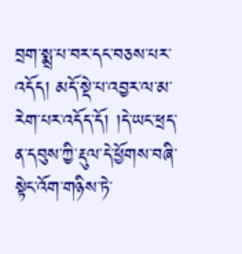བྲག་སྨྲ་པ་བར་དང་བཅས་པར་འདོད། མདོ་སྡེ་པ་འབྱར་ལ་མ་རེག་པར་འདོད་དོ། །དེ་ཡང་ཕྲད་ན་དབུས་ཀྱི་རྡུལ་དེ་ཕྱོགས་བཞི་སྟེང་འོག་གཉིས་ཏེ་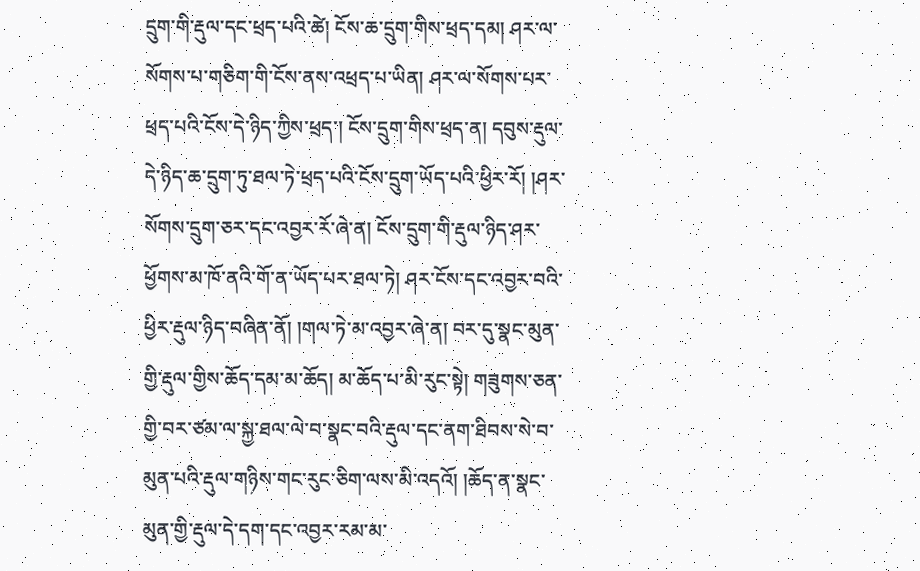དྲུག་གི་རྡུལ་དང་ཕྲད་པའི་ཚེ། ངོས་ཆ་དྲུག་གིས་ཕྲད་དམ། ཤར་ལ་སོགས་པ་གཅིག་གི་ངོས་ནས་འཕྲད་པ་ཡིན། ཤར་ལ་སོགས་པར་ཕྲད་པའི་ངོས་དེ་ཉིད་ཀྱིས་ཕྲད་། ངོས་དྲུག་གིས་ཕྲད་ན། དབུས་རྡུལ་དེ་ཉིད་ཆ་དྲུག་ཏུ་ཐལ་ཏེ་ཕྲད་པའི་ངོས་དྲུག་ཡོད་པའི་ཕྱིར་རོ། །ཤར་སོགས་དྲུག་ཅར་དང་འབྱར་རོ་ཞེ་ན། ངོས་དྲུག་གི་རྡུལ་ཉིད་ཤར་ཕྱོགས་མ་ཁོ་ནའི་གོ་ན་ཡོད་པར་ཐལ་ཏེ། ཤར་ངོས་དང་འབྱར་བའི་ཕྱིར་རྡུལ་ཉིད་བཞིན་ནོ། །གལ་ཏེ་མ་འབྱར་ཞེ་ན། བར་དུ་སྣང་མུན་གྱི་རྡུལ་གྱིས་ཆོད་དམ་མ་ཆོད། མ་ཆོད་པ་མི་རུང་སྟེ། གཟུགས་ཅན་གྱི་བར་ཙམ་ལ་སྐྱ་ཐལ་ལེ་བ་སྣང་བའི་རྡུལ་དང་ནག་ཐིབས་སེ་བ་མུན་པའི་རྡུལ་གཉིས་གང་རུང་ཅིག་ལས་མི་འདའོ། །ཆོད་ན་སྣང་མུན་གྱི་རྡུལ་དེ་དག་དང་འབྱར་རམ་མ་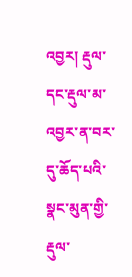འབྱར། རྡུལ་དང་རྡུལ་མ་འབྱར་ན་བར་དུ་ཆོད་པའི་སྣང་མུན་གྱི་རྡུལ་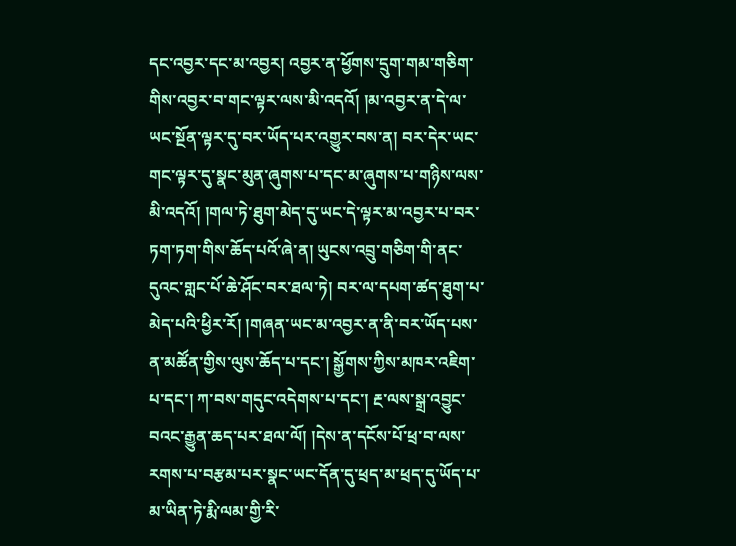དང་འབྱར་དང་མ་འབྱར། འབྱར་ན་ཕྱོགས་དྲུག་གམ་གཅིག་གིས་འབྱར་བ་གང་ལྟར་ལས་མི་འདའོ། །མ་འབྱར་ན་དེ་ལ་ཡང་སྔོན་ལྟར་དུ་བར་ཡོད་པར་འགྱུར་བས་ན། བར་དེར་ཡང་གང་ལྟར་དུ་སྣང་མུན་ཞུགས་པ་དང་མ་ཞུགས་པ་གཉིས་ལས་མི་འདའོ། །གལ་ཏེ་ཐུག་མེད་དུ་ཡང་དེ་ལྟར་མ་འབྱར་པ་བར་ཏག་ཏག་གིས་ཆོད་པའོ་ཞེ་ན། ཡུངས་འབྲུ་གཅིག་གི་ནང་དུའང་གླང་པོ་ཆེ་ཤོང་བར་ཐལ་ཏེ། བར་ལ་དཔག་ཚད་ཐུག་པ་མེད་པའི་ཕྱིར་རོ། །གཞན་ཡང་མ་འབྱར་ན་ནི་བར་ཡོད་པས་ན་མཚོན་གྱིས་ལུས་ཆོད་པ་དང་། སྒྱོགས་ཀྱིས་མཁར་འཇིག་པ་དང་། ཀ་བས་གདུང་འདེགས་པ་དང་། རྔ་ལས་སྒྲ་འབྱུང་བའང་རྒྱུན་ཆད་པར་ཐལ་ལོ། །དེས་ན་དངོས་པོ་ཕྲ་བ་ལས་རགས་པ་བརྩམ་པར་སྣང་ཡང་དོན་དུ་ཕྲད་མ་ཕྲད་དུ་ཡོད་པ་མ་ཡིན་ཏེ་རྨི་ལམ་གྱི་རི་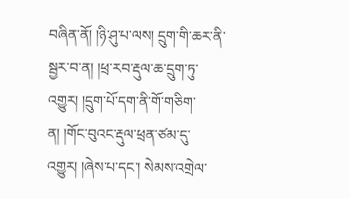བཞིན་ནོ། །ཉི་ཤུ་པ་ལས། དྲུག་གི་ཆར་ནི་སྦྱར་བ་ན། །ཕྲ་རབ་རྡུལ་ཆ་དྲུག་ཏུ་འགྱུར། །དྲུག་པོ་དག་ནི་གོ་གཅིག་ན། །གོང་བུའང་རྡུལ་ཕྲན་ཙམ་དུ་འགྱུར། །ཞེས་པ་དང་། སེམས་འགྲེལ་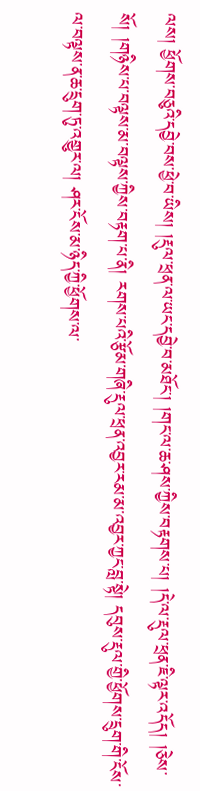ལས། ཕྱོགས་བཅུའི་དབྱེ་བས་ཕྱེ་བ་ཡིས། །རྡུལ་ཕྲན་ལ་ཡང་དབྱེ་བ་མཐོང་། །གང་ལ་ཆ་ཤས་ཀྱིས་བརྟགས་པ། །དེ་ལ་རྡུལ་ཕྲན་ཇི་ལྟར་འདོད། །ཅེས་སོ། །གཉིས་པ་བལྟས་མ་བལྟས་ཀྱིས་བརྟག་པ་ནི། རགས་པའི་རྩོམ་གཞི་རྡུལ་ཕྲན་འབྱར་རམ་མ་འབྱར་ཀྱང་བླ་སྟེ། དབུས་རྡུལ་གྱི་ཕྱོགས་དྲུག་གི་ངོས་ལ་བལྟས་ན་ཆ་དྲུག་ཏུ་འགྱུར་ལ། ཤར་ངོས་མ་ཉིད་ཀྱི་ཕྱོགས་ལ་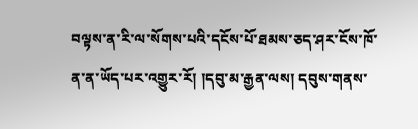བལྟས་ན་རི་ལ་སོགས་པའི་དངོས་པོ་ཐམས་ཅད་ཤར་ངོས་ཁོ་ན་ན་ཡོད་པར་འགྱུར་རོ། །དབུ་མ་རྒྱན་ལས། དབུས་གནས་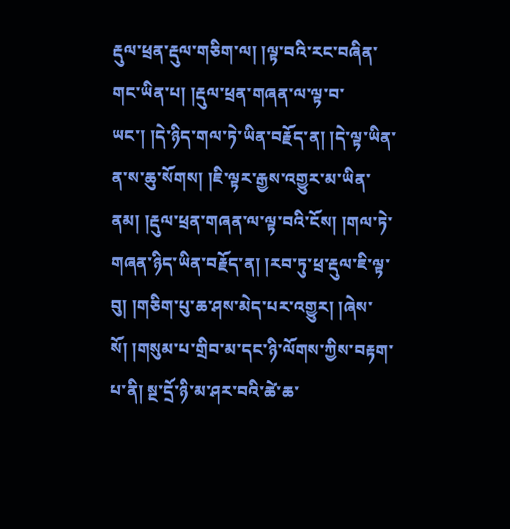རྡུལ་ཕྲན་རྡུལ་གཅིག་ལ། །ལྟ་བའི་རང་བཞིན་གང་ཡིན་པ། །རྡུལ་ཕྲན་གཞན་ལ་ལྟ་བ་ཡང་། །དེ་ཉིད་གལ་ཏེ་ཡིན་བརྗོད་ན། །དེ་ལྟ་ཡིན་ན་ས་ཆུ་སོགས། །ཇི་ལྟར་རྒྱས་འགྱུར་མ་ཡིན་ནམ། །རྡུལ་ཕྲན་གཞན་ལ་ལྟ་བའི་ངོས། །གལ་ཏེ་གཞན་ཉིད་ཡིན་བརྗོད་ན། །རབ་ཏུ་ཕྲ་རྡུལ་ཇི་ལྟ་བུ། །གཅིག་པུ་ཆ་ཤས་མེད་པར་འགྱུར། །ཞེས་སོ། །གསུམ་པ་གྲིབ་མ་དང་ཉི་ལོགས་ཀྱིས་བརྟག་པ་ནི། སྔ་དྲོ་ཉི་མ་ཤར་བའི་ཚེ་ཆ་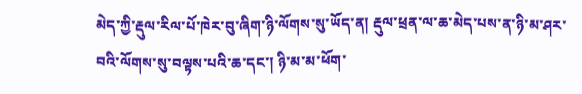མེད་ཀྱི་རྡུལ་རིལ་པོ་ཁེར་བུ་ཞིག་ཉི་ལོགས་སུ་ཡོད་ན། རྡུལ་ཕྲན་ལ་ཆ་མེད་པས་ན་ཉི་མ་ཤར་བའི་ལོགས་སུ་བལྟས་པའི་ཆ་དང་། ཉི་མ་མ་ཕོག་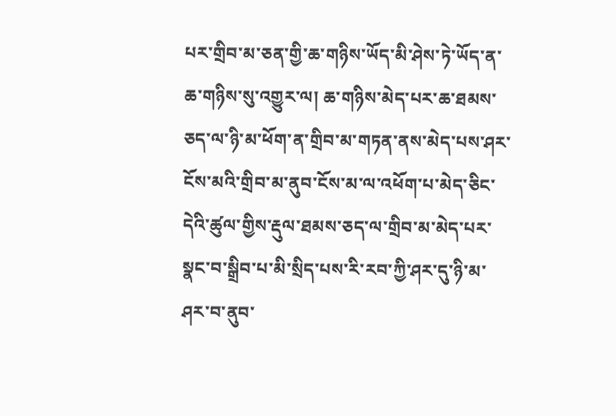པར་གྲིབ་མ་ཅན་གྱི་ཆ་གཉིས་ཡོད་མི་ཤེས་ཏེ་ཡོད་ན་ཆ་གཉིས་སུ་འགྱུར་ལ། ཆ་གཉིས་མེད་པར་ཆ་ཐམས་ཅད་ལ་ཉི་མ་ཕོག་ན་གྲིབ་མ་གཏན་ནས་མེད་པས་ཤར་ངོས་མའི་གྲིབ་མ་ནུབ་ངོས་མ་ལ་འཕོག་པ་མེད་ཅིང་དེའི་ཚུལ་གྱིས་རྡུལ་ཐམས་ཅད་ལ་གྲིབ་མ་མེད་པར་སྣང་བ་སྒྲིབ་པ་མི་སྲིད་པས་རི་རབ་ཀྱི་ཤར་དུ་ཉི་མ་ཤར་བ་ནུབ་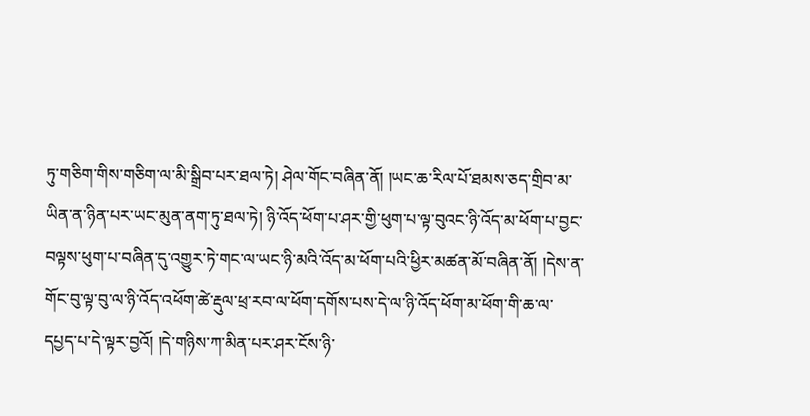ཏུ་གཅིག་གིས་གཅིག་ལ་མི་སྒྲིབ་པར་ཐལ་ཏེ། ཤེལ་གོང་བཞིན་ནོ། །ཡང་ཆ་རིལ་པོ་ཐམས་ཅད་གྲིབ་མ་ཡིན་ན་ཉིན་པར་ཡང་མུན་ནག་ཏུ་ཐལ་ཏེ། ཉི་འོད་ཕོག་པ་ཤར་གྱི་ཕུག་པ་ལྟ་བུའང་ཉི་འོད་མ་ཕོག་པ་བྱང་བལྟས་ཕུག་པ་བཞིན་དུ་འགྱུར་ཏེ་གང་ལ་ཡང་ཉི་མའི་འོད་མ་ཕོག་པའི་ཕྱིར་མཚན་མོ་བཞིན་ནོ། །དེས་ན་གོང་བུ་ལྟ་བུ་ལ་ཉི་འོད་འཕོག་ཚེ་རྡུལ་ཕྲ་རབ་ལ་ཕོག་དགོས་པས་དེ་ལ་ཉི་འོད་ཕོག་མ་ཕོག་གི་ཆ་ལ་དཔྱད་པ་དེ་ལྟར་བྱའོ། །དེ་གཉིས་ཀ་མིན་པར་ཤར་ངོས་ཉི་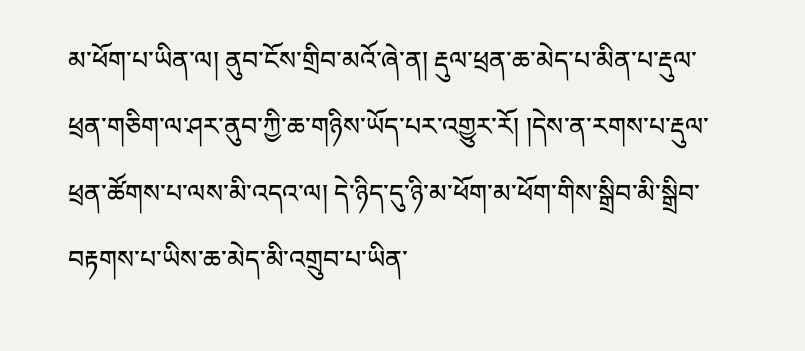མ་ཕོག་པ་ཡིན་ལ། ནུབ་ངོས་གྲིབ་མའོ་ཞེ་ན། རྡུལ་ཕྲན་ཆ་མེད་པ་མིན་པ་རྡུལ་ཕྲན་གཅིག་ལ་ཤར་ནུབ་ཀྱི་ཆ་གཉིས་ཡོད་པར་འགྱུར་རོ། །དེས་ན་རགས་པ་རྡུལ་ཕྲན་ཚོགས་པ་ལས་མི་འདའ་ལ། དེ་ཉིད་དུ་ཉི་མ་ཕོག་མ་ཕོག་གིས་སྒྲིབ་མི་སྒྲིབ་བརྟགས་པ་ཡིས་ཆ་མེད་མི་འགྲུབ་པ་ཡིན་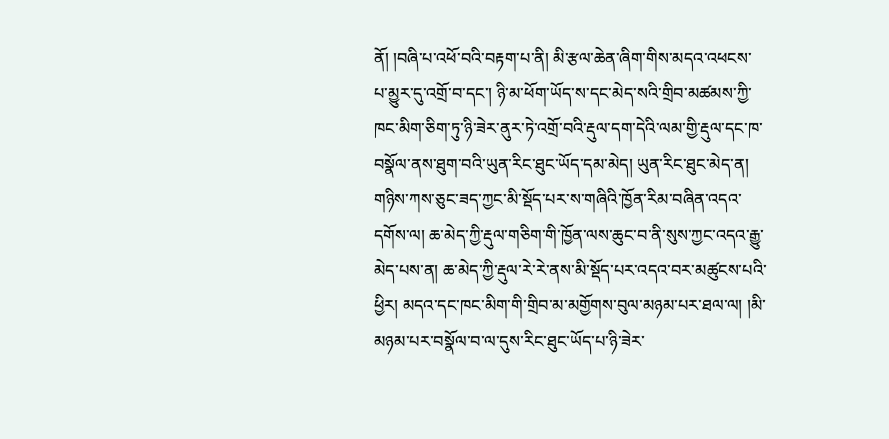ནོ། །བཞི་པ་འཕོ་བའི་བརྟག་པ་ནི། མི་རྩལ་ཆེན་ཞིག་གིས་མདའ་འཕངས་པ་མྱུར་དུ་འགྲོ་བ་དང་། ཉི་མ་ཕོག་ཡོད་ས་དང་མེད་སའི་གྲིབ་མཚམས་ཀྱི་ཁང་མིག་ཅིག་ཏུ་ཉི་ཟེར་ནུར་ཏེ་འགྲོ་བའི་རྡུལ་དག་དེའི་ལམ་གྱི་རྡུལ་དང་ཁ་བསྣོལ་ནས་ཐུག་བའི་ཡུན་རིང་ཐུང་ཡོད་དམ་མེད། ཡུན་རིང་ཐུང་མེད་ན། གཉིས་ཀས་ཅུང་ཟད་ཀྱང་མི་སྡོད་པར་ས་གཞིའི་ཁྱོན་རིམ་བཞིན་འདའ་དགོས་ལ། ཆ་མེད་ཀྱི་རྡུལ་གཅིག་གི་ཁྱོན་ལས་ཆུང་བ་ནི་སུས་ཀྱང་འདའ་རྒྱུ་མེད་པས་ན། ཆ་མེད་ཀྱི་རྡུལ་རེ་རེ་ནས་མི་སྡོད་པར་འདའ་བར་མཚུངས་པའི་ཕྱིར། མདའ་དང་ཁང་མིག་གི་གྲིབ་མ་མགྱོགས་བུལ་མཉམ་པར་ཐལ་ལ། །མི་མཉམ་པར་བསྣོལ་བ་ལ་དུས་རིང་ཐུང་ཡོད་པ་ཉི་ཟེར་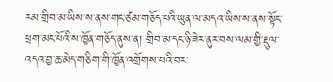རམ་གྲིབ་མ་ཡིས་ས་ནས་གང་ཙམ་གཅོད་པའི་ཡུན་ལ་མདའ་ཡིས་ས་ནས་སྟོང་ཕྲག་མང་པོའི་ས་ཁྱོན་གཅོད་ནུས་ན། གྲིབ་མ་དང་ཉི་ཟེར་ནུར་བས་ལམ་གྱི་རྡུལ་འདའ་བྱ་ཆ་མེད་གཅིག་གི་ཁྱོན་འགྲོགས་པའི་བར་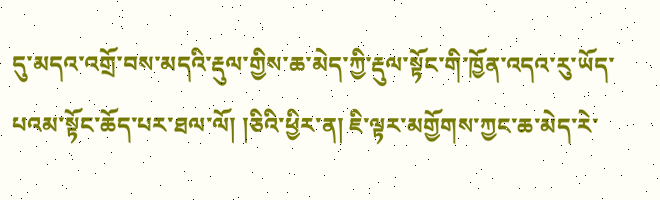དུ་མདའ་འགྲོ་བས་མདའི་རྡུལ་གྱིས་ཆ་མེད་ཀྱི་རྡུལ་སྟོང་གི་ཁྱོན་འདའ་རུ་ཡོད་པའམ་སྟོང་ཆོད་པར་ཐལ་ལོ། །ཅིའི་ཕྱིར་ན། ཇི་ལྟར་མགྱོགས་ཀྱང་ཆ་མེད་རེ་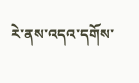རེ་ནས་འདའ་དགོས་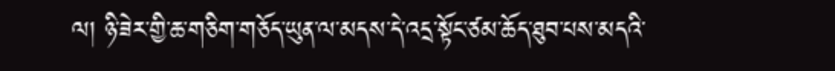ལ། ཉི་ཟེར་གྱི་ཆ་གཅིག་གཅོད་ཡུན་ལ་མདས་དེ་འདྲ་སྟོང་ཙམ་ཆོད་ཐུབ་པས་མདའི་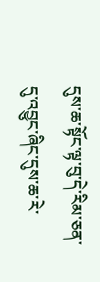དུས་ཆ་སྟོང་ལྟ་བུ་དེ་རིམ་ཅན་དུ་འབྱུང་ཞིང་དུས་ཆ་རེ་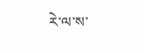རེ་ལ་ས་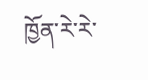ཁྱོན་རེ་རེ་